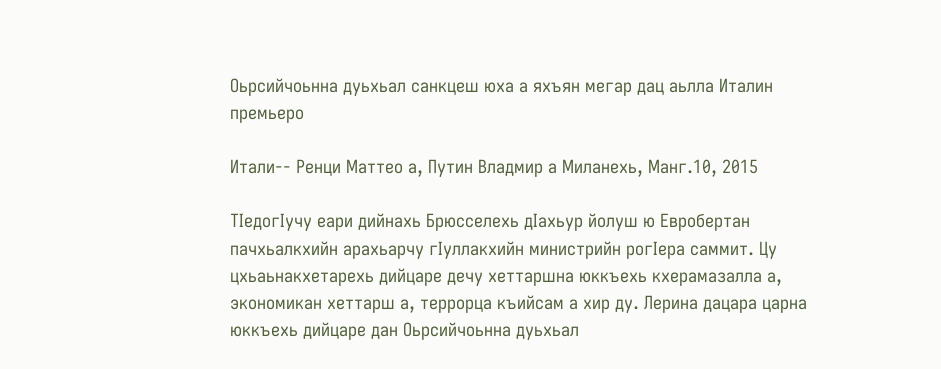Оьрсийчоьнна дуьхьал санкцеш юха а яхъян мегар дац аьлла Италин премьеро

Итали-- Ренци Маттео а, Путин Владмир а Миланехь, Манг.10, 2015

ТIедогIучу еари дийнахь Брюсселехь дIахьур йолуш ю Евробертан пачхьалкхийн арахьарчу гIуллакхийн министрийн рогIера саммит. Цу цхьаьнакхетарехь дийцаре дечу хеттаршна юккъехь кхерамазалла а, экономикан хеттарш а, террорца къийсам а хир ду. Лерина дацара царна юккъехь дийцаре дан Оьрсийчоьнна дуьхьал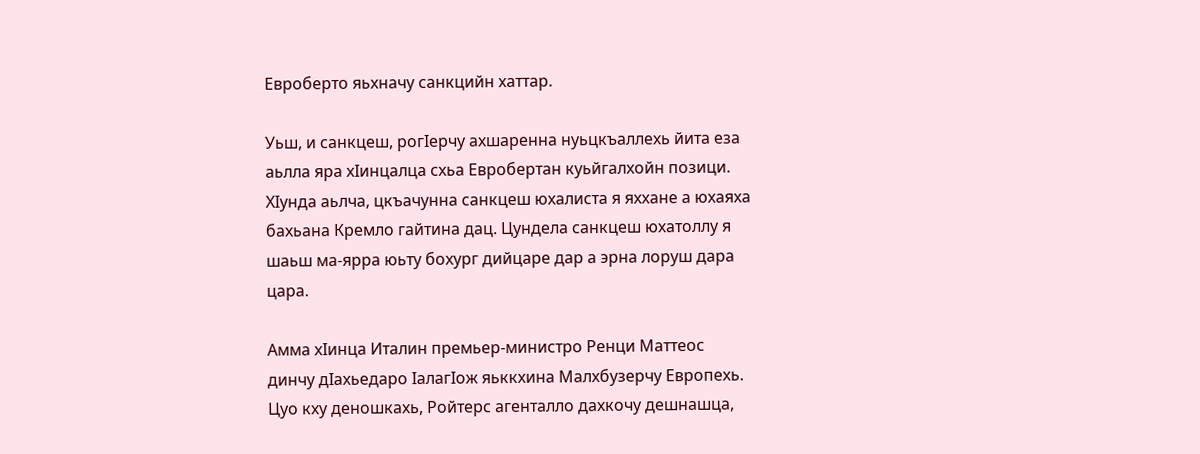Евроберто яьхначу санкцийн хаттар.

Уьш, и санкцеш, рогIерчу ахшаренна нуьцкъаллехь йита еза аьлла яра хIинцалца схьа Евробертан куьйгалхойн позици. ХIунда аьлча, цкъачунна санкцеш юхалиста я яххане а юхаяха бахьана Кремло гайтина дац. Цундела санкцеш юхатоллу я шаьш ма-ярра юьту бохург дийцаре дар а эрна лоруш дара цара.

Амма хIинца Италин премьер-министро Ренци Маттеос динчу дIахьедаро IалагIож яьккхина Малхбузерчу Европехь. Цуо кху деношкахь, Ройтерс агенталло дахкочу дешнашца,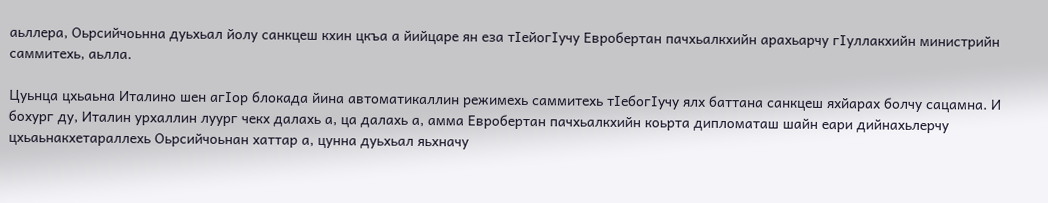аьллера, Оьрсийчоьнна дуьхьал йолу санкцеш кхин цкъа а йийцаре ян еза тIейогIучу Евробертан пачхьалкхийн арахьарчу гIуллакхийн министрийн саммитехь, аьлла.

Цуьнца цхьаьна Италино шен агIор блокада йина автоматикаллин режимехь саммитехь тIебогIучу ялх баттана санкцеш яхйарах болчу сацамна. И бохург ду, Италин урхаллин луург чекх далахь а, ца далахь а, амма Евробертан пачхьалкхийн коьрта дипломаташ шайн еари дийнахьлерчу цхьаьнакхетараллехь Оьрсийчоьнан хаттар а, цунна дуьхьал яьхначу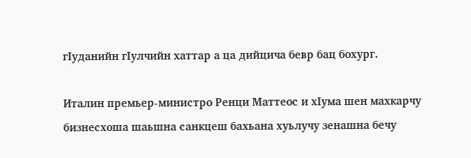гIуданийн гIулчийн хаттар а ца дийцича бевр бац бохург.

Италин премьер-министро Ренци Маттеос и хIума шен махкарчу бизнесхоша шаьшна санкцеш бахьана хуьлучу зенашна бечу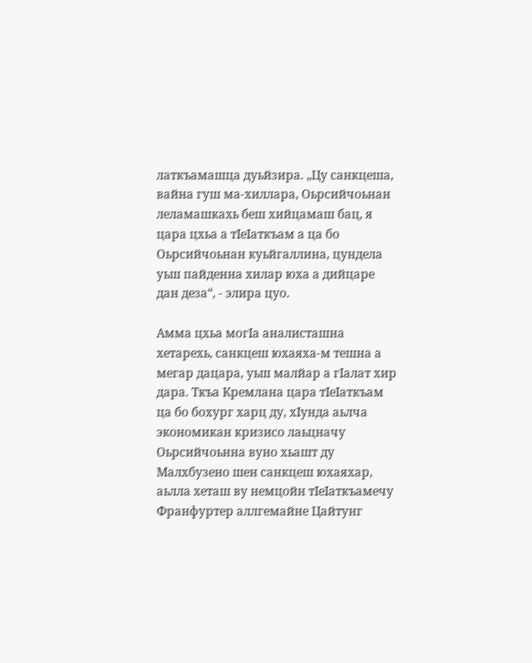латкъамашца дуьйзира. „Цу санкцеша, вайна гуш ма-хиллара, Оьрсийчоьнан леламашкахь беш хийцамаш бац, я цара цхьа а тIеIаткъам а ца бо Оьрсийчоьнан куьйгаллина, цундела уьш пайденна хилар юха а дийцаре дан деза“, - элира цуо.

Амма цхьа могIа аналисташна хетарехь, санкцеш юхаяха-м тешна а мегар дацара, уьш малйар а гIалат хир дара. Ткъа Кремлана цара тIеIаткъам ца бо бохург харц ду, хIунда аьлча экономикан кризисо лаьцначу Оьрсийчоьнна вуно хьашт ду Малхбузено шен санкцеш юхаяхар, аьлла хеташ ву немцойн тIеIаткъамечу Франфуртер аллгемайне Цайтунг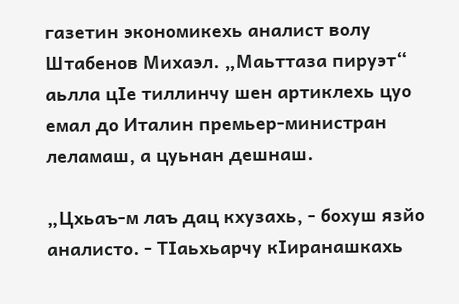газетин экономикехь аналист волу Штабенов Михаэл. „Маьттаза пируэт“ аьлла цIе тиллинчу шен артиклехь цуо емал до Италин премьер-министран леламаш, а цуьнан дешнаш.

„Цхьаъ-м лаъ дац кхузахь, - бохуш язйо аналисто. - ТIаьхьарчу кIиранашкахь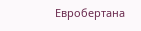Евробертана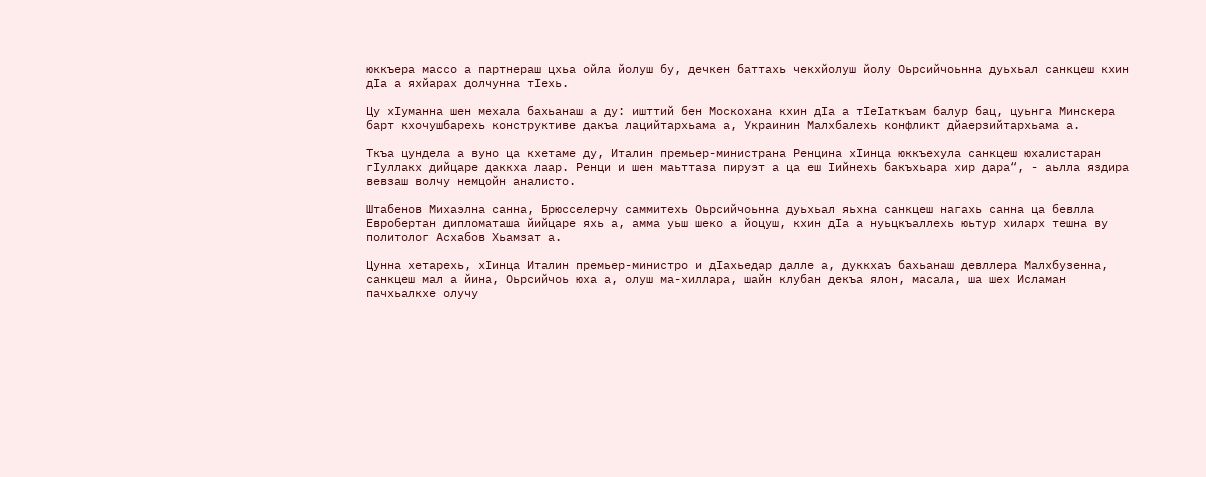юккъера массо а партнераш цхьа ойла йолуш бу, дечкен баттахь чекхйолуш йолу Оьрсийчоьнна дуьхьал санкцеш кхин дIа а яхйарах долчунна тIехь.

Цу хIуманна шен мехала бахьанаш а ду: ишттий бен Москохана кхин дIа а тIеIаткъам балур бац, цуьнга Минскера барт кхочушбарехь конструктиве дакъа лацийтархьама а, Украинин Малхбалехь конфликт дйаерзийтархьама а.

Ткъа цундела а вуно ца кхетаме ду, Италин премьер-министрана Ренцина хIинца юккъехула санкцеш юхалистаран гIуллакх дийцаре даккха лаар. Ренци и шен маьттаза пируэт а ца еш Iийнехь бакъхьара хир дара“, - аьлла яздира вевзаш волчу немцойн аналисто.

Штабенов Михаэлна санна, Брюсселерчу саммитехь Оьрсийчоьнна дуьхьал яьхна санкцеш нагахь санна ца бевлла Евробертан дипломаташа йийцаре яхь а, амма уьш шеко а йоцуш, кхин дIа а нуьцкъаллехь юьтур хиларх тешна ву политолог Асхабов Хьамзат а.

Цунна хетарехь, хIинца Италин премьер-министро и дIахьедар далле а, дуккхаъ бахьанаш девллера Малхбузенна, санкцеш мал а йина, Оьрсийчоь юха а, олуш ма-хиллара, шайн клубан декъа ялон, масала, ша шех Исламан пачхьалкхе олучу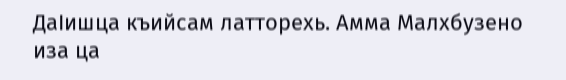ДаIишца къийсам латторехь. Амма Малхбузено иза ца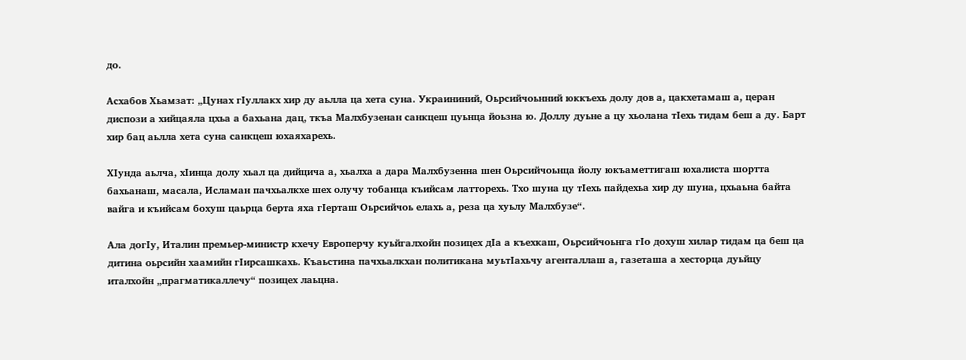до.

Асхабов Хьамзат: „Цунах гIуллакх хир ду аьлла ца хета суна. Украининий, Оьрсийчоьнний юккъехь долу дов а, цакхетамаш а, церан диспози а хийцаяла цхьа а бахьана дац, ткъа Малхбузенан санкцеш цуьнца йоьзна ю. Доллу дуьне а цу хьолана тIехь тидам беш а ду. Барт хир бац аьлла хета суна санкцеш юхаяхарехь.

ХIунда аьлча, хIинца долу хьал ца дийцича а, хьалха а дара Малхбузенна шен Оьрсийчоьнца йолу юкъаметтигаш юхалиста шортта бахьанаш, масала, Исламан пачхьалкхе шех олучу тобанца къийсам латторехь. Тхо шуна цу тIехь пайдехьа хир ду шуна, цхьаьна байта вайга и къийсам бохуш цаьрца берта яха гIерташ Оьрсийчоь елахь а, реза ца хуьлу Малхбузе“.

Ала догIу, Италин премьер-министр кхечу Европерчу куьйгалхойн позицех дIа а къехкаш, Оьрсийчоьнга гIо дохуш хилар тидам ца беш ца дитина оьрсийн хаамийн гIирсашкахь. Къаьстина пачхьалкхан политикана муьтIахьчу агенталлаш а, газеташа а хесторца дуьйцу италхойн „прагматикаллечу“ позицех лаьцна.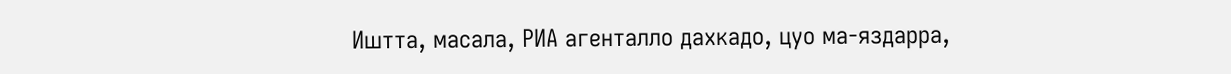Иштта, масала, РИА агенталло дахкадо, цуо ма-яздарра,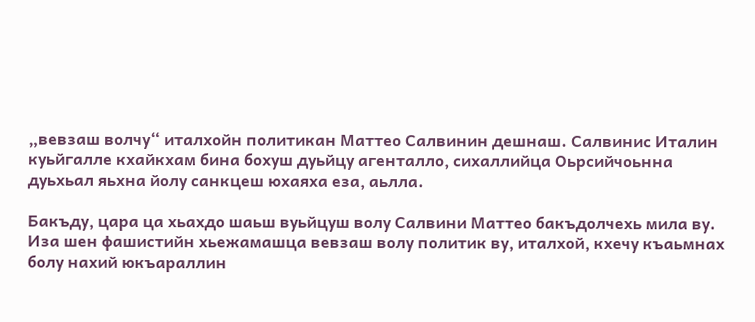„вевзаш волчу“ италхойн политикан Маттео Салвинин дешнаш. Салвинис Италин куьйгалле кхайкхам бина бохуш дуьйцу агенталло, сихаллийца Оьрсийчоьнна дуьхьал яьхна йолу санкцеш юхаяха еза, аьлла.

Бакъду, цара ца хьахдо шаьш вуьйцуш волу Салвини Маттео бакъдолчехь мила ву. Иза шен фашистийн хьежамашца вевзаш волу политик ву, италхой, кхечу къаьмнах болу нахий юкъараллин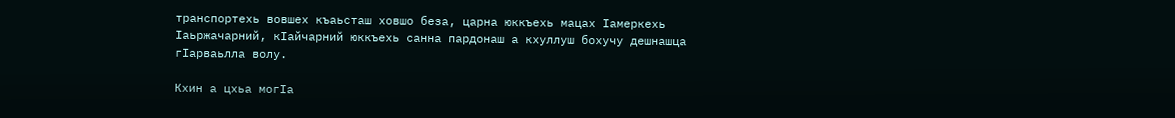транспортехь вовшех къаьсташ ховшо беза, царна юккъехь мацах Iамеркехь Iаьржачарний, кIайчарний юккъехь санна пардонаш а кхуллуш бохучу дешнашца гIарваьлла волу.

Кхин а цхьа могIа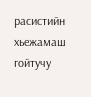расистийн хьежамаш гойтучу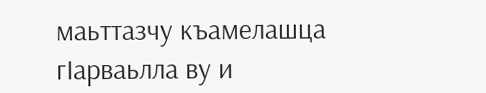маьттазчу къамелашца гIарваьлла ву и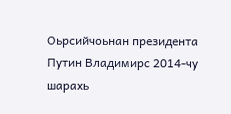Оьрсийчоьнан президента Путин Владимирс 2014-чу шарахь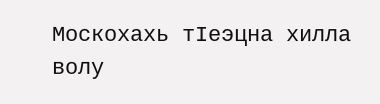Москохахь тIеэцна хилла волу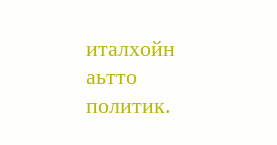италхойн аьтто политик.